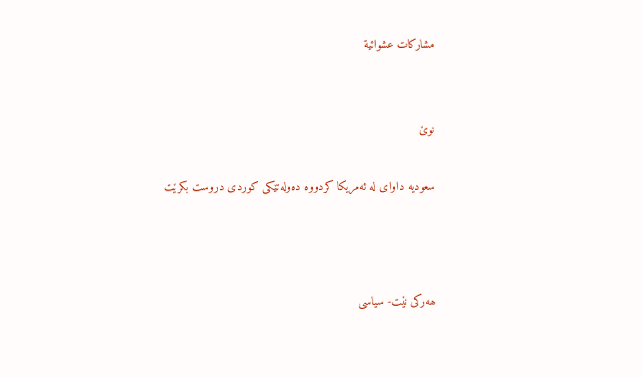مشاركات عشوائية


نوێ

سعودیە داوای لە ئەمریکا کردووە دەولەتێکی کوردی دروست بکرێت



ھەرکی نێت- سیاسی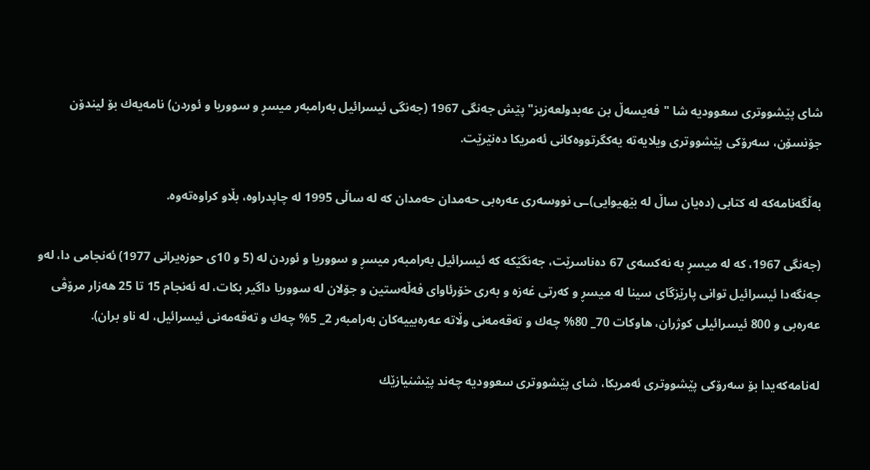شاى پێشووترى سعوودیه‌ شا "فه‌یسه‌ڵ بن عه‌بدولعه‌زیز" پێش جه‌نگى 1967 (جه‌نگی ئیسرائیل به‌رامبه‌ر میسڕ و سووریا و ئوردن) نامه‌یه‌ك بۆ لیندۆن جۆنسۆن، سه‌رۆكى پێشووترى ویلایه‌ته‌ یه‌كگرتووه‌كانى ئه‌مریكا ده‌نێرێت.

به‌ڵگه‌نامه‌كه‌ له‌ كتابى (ده‌یان ساڵ له‌ بێهیوایی)ـى نووسه‌رى عه‌ره‌بى حه‌مدان حه‌مدان كه‌ له‌ ساڵى 1995 له‌ چاپدراوه‌، بڵاو كراوه‌ته‌وه‌.

(جه‌نگى 1967، كه‌ له‌ میسڕ به‌ نه‌كسه‌ى 67 ده‌ناسرێت، جه‌نگێكه‌ كه‌ ئیسرائیل به‌رامبه‌ر میسڕ و سووریا و ئوردن له‌ (5 و 10ى حوزه‌یرانى 1977) ئه‌نجامی دا، له‌و جه‌نگه‌دا ئیسرائیل توانى پارێزگاى سینا له‌ میسڕ و كه‌رتى غه‌زه‌ و به‌رى خۆرئاواى فه‌ڵه‌ستین و جۆلان له‌ سووریا داگیر بكات، له‌ ئه‌نجام 15 تا 25 هه‌زار مرۆڤی عه‌ره‌بی و 800 ئیسرائیلی كوژران، هاوكات 70_ 80% چه‌ك و ته‌قه‌مه‌نى وڵاته‌ عه‌ره‌بییه‌كان به‌رامبه‌ر 2_ 5% چه‌ك و ته‌قه‌مه‌نى ئیسرائیل، له‌ ناو بران).

له‌نامه‌كه‌یدا بۆ سه‌رۆكى پێشووترى ئه‌مریكا، شاى پێشووترى سعوودیه‌ چه‌ند پێشنیازێك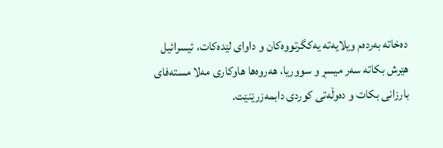ده‌خاته‌ به‌رده‌م ویلایه‌ته‌ یه‌كگرتووه‌كان و داواى لێده‌كات، ئیسرائیل هێرش بكاته‌ سه‌ر میسڕ و سووریا، هه‌روه‌ها هاوكارى مه‌لا مسته‌فاى بارزانى بكات و ده‌وڵه‌تى كوردى دابمه‌زرێنێت.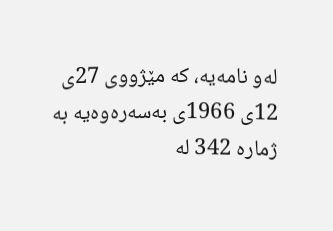له‌و نامه‌یه‌، كه‌ مێژووى 27ى 12ى 1966ى به‌سه‌ره‌وه‌یه‌ به‌ ژماره‌ 342 له‌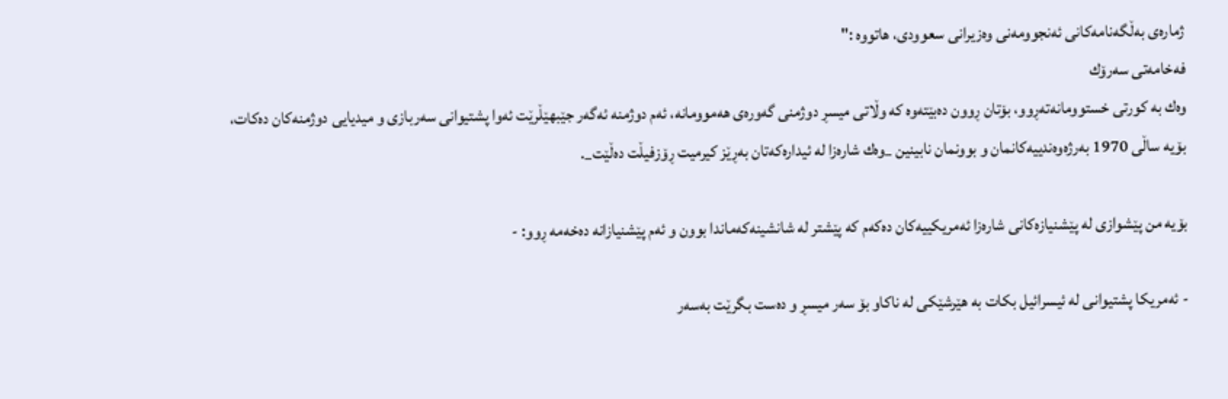ژماره‌ى به‌ڵگه‌نامه‌كانى ئه‌نجوومه‌نى وه‌زیرانى سعوودی، هاتووه‌ :"
فه‌خامه‌تى سه‌رۆك
وه‌ك به‌ كورتى خستوومانه‌ته‌ڕوو، بۆتان ڕوون ده‌بێته‌وه‌ كه‌ وڵاتى میسڕ دوژمنى گه‌وره‌ى هه‌موومانه‌، ئه‌م دوژمنه‌ ئه‌گه‌ر جێبهێڵرێت ئه‌وا پشتیوانى سه‌ربازى و میدیایی دوژمنه‌كان ده‌كات، بۆیه‌ ساڵى 1970 به‌رژه‌وه‌ندییه‌كانمان و بوونمان نابینین _وه‌ك شاره‌زا له‌ ئیداره‌كه‌تان به‌ڕێز كیرمیت ڕۆزفیڵت ده‌ڵێت_.

بۆیه‌ من پێشوازى له‌ پێشنیازه‌كانى شاره‌زا ئه‌مریكییه‌كان ده‌كه‌م كه‌ پێشتر له‌ شانشینه‌كه‌ماندا بوون و ئه‌م پێشنیازانه‌ ده‌خه‌مه‌ ڕوو: -

- ئه‌مریكا پشتیوانى له‌ ئیسرائیل بكات به‌ هێرشێكى له‌ ناكاو بۆ سه‌ر میسڕ و ده‌ست بگرێت به‌سه‌ر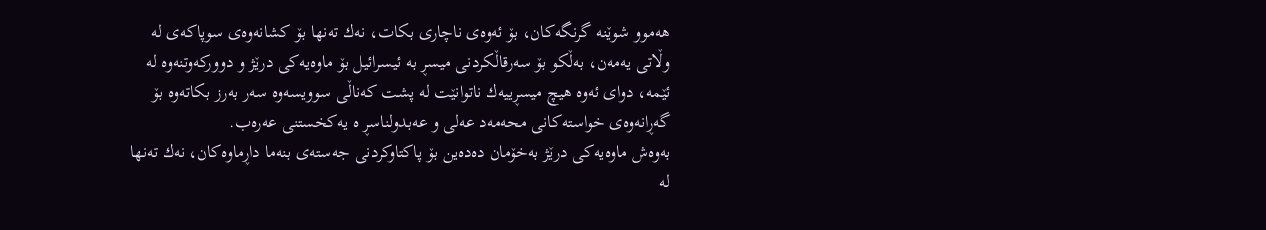هه‌موو شوێنه‌ گرنگه‌كان، بۆ ئه‌وه‌ى ناچارى بكات، نه‌ك ته‌نها بۆ كشانه‌وه‌ى سوپاكه‌ى له‌ وڵاتى یه‌مه‌ن، به‌ڵكو بۆ سه‌رقاڵكردنى میسڕ به‌ ئیسرائیل بۆ ماوه‌یه‌كى درێژ و دووركه‌وتنه‌وه‌ له‌ ئێمه‌، دواى ئه‌وه‌ هیچ میسڕییه‌ك ناتوانێت له‌ پشت كه‌ناڵى سوویسه‌وه‌ سه‌ر به‌رز بكاته‌وه‌ بۆ گه‌ڕانه‌وه‌ى خواسته‌كانى محه‌مه‌د عه‌لى و عه‌بدولناسڕ ه‌ یه‌كخستنى عه‌ره‌ب.
به‌وه‌ش ماوه‌یه‌كى درێژ به‌خۆمان ده‌ده‌ین بۆ پاكتاوكردنى جه‌سته‌ى بنه‌ما داڕماوه‌كان، نه‌ك ته‌نها له‌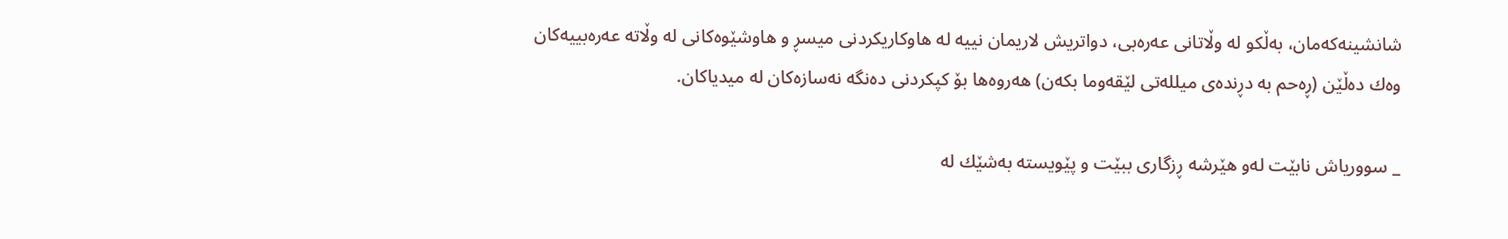شانشینه‌كه‌مان، به‌ڵكو له‌ وڵاتانى عه‌ره‌بى، دواتریش لاریمان نییه‌ له‌ هاوكاریكردنى میسڕ و هاوشێوه‌كانى له‌ وڵاته‌ عه‌ره‌بییه‌كان وه‌ك ده‌ڵێن (ڕه‌حم به‌ دڕنده‌ى میلله‌تى لێقه‌وما بكه‌ن) هه‌روه‌ها بۆ كپكردنى ده‌نگه‌ نه‌سازه‌كان له‌ میدیاكان.

_ سووریاش نابێت له‌و هێرشه‌ ڕزگارى ببێت و پێویسته‌ به‌شێك له‌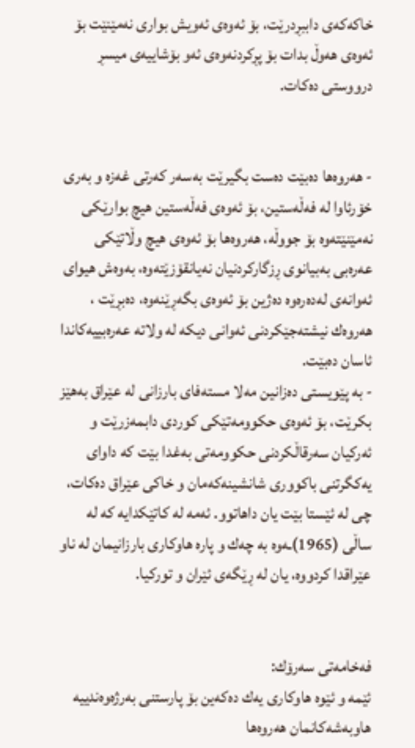خاكه‌كه‌ى داببڕدرێت، بۆ ئه‌وه‌ى ئه‌ویش بوارى نه‌مێنێت بۆ ئه‌وه‌ى هه‌وڵ بدات بۆ پڕكردنه‌وه‌ى ئه‌و بۆشاییه‌ى میسڕ درووستى ده‌كات.


- هه‌روه‌ها ده‌بێت ده‌ست بگیرێت به‌سه‌ر كه‌رتى غه‌زه‌ و به‌رى خۆرئاوا له‌ فه‌ڵه‌ستین، بۆ ئه‌وه‌ى فه‌ڵه‌ستین هیچ بوارێكى نه‌مێنێته‌وه‌ بۆ جووڵه‌، هه‌روه‌ها بۆ ئه‌وه‌ى هیچ وڵاتێكى عه‌ره‌بی به‌بیانوى ڕزگاركردنیان نه‌یانقۆزێته‌وه‌، به‌وه‌ش هیواى ئه‌وانه‌ى له‌ده‌ره‌وه‌ ده‌ژین بۆ ئه‌وه‌ى بگه‌ڕێنه‌وه‌، ده‌بڕێت ، هه‌روه‌ك نیشته‌جێكردنى ئه‌وانى دیكه‌ له‌ ولاته‌ عه‌ره‌بییه‌كاندا ئاسان ده‌بێت.
- به‌ پێویستی ده‌زانین مه‌لا مسته‌فاى بارزانى له‌ عێراق به‌هێز بكرێت، بۆ ئه‌وه‌ى حكوومه‌تێكى كوردی دابمه‌زرێت و ئه‌ركیان سه‌رقاڵكردنى حكوومه‌تى به‌غدا بێت كه‌ داواى یه‌كگرتنى باكوورى شانشینه‌كه‌مان و خاكى عێراق ده‌كات، چى له‌ ئێستا بێت یان داهاتوو. ئه‌مه‌ له‌ كاتێكدایه‌ كه‌ له‌ ساڵى (1965)ـه‌وه‌ به‌ چه‌ك و پاره‌ هاوكارى بارزانیمان له‌ ناو عێراقدا كردووه‌، یان له‌ ڕێگه‌ى ئێران و توركیا.


فه‌خامه‌تى سه‌رۆك:
ئێمه‌ و ئێوه‌ هاوكارى یه‌ك ده‌كه‌ین بۆ پارستنى به‌رژه‌وه‌ندییه‌ هاوبه‌شه‌كانمان هه‌روه‌ها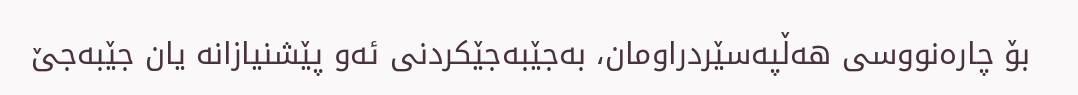بۆ چاره‌نووسى هه‌ڵپه‌سێردراومان، به‌جێبه‌جێكردنى ئه‌و پێشنیازانه‌ یان جێبه‌جێ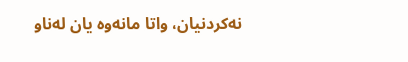نه‌كردنیان، واتا مانه‌وه‌ یان له‌ناو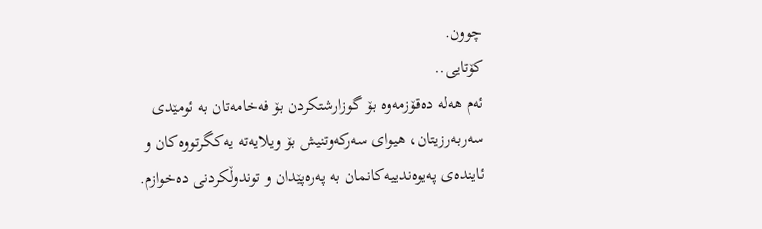چوون.
كۆتایی..
ئه‌م هه‌له‌ ده‌قۆزمه‌وه‌ بۆ گوزارشتكردن بۆ فه‌خامه‌تان به‌ ئومێدى سه‌ربه‌رزیتان، هیواى سه‌ركه‌وتنیش بۆ ویلایه‌ته‌ یه‌كگرتووه‌كان و ئاینده‌ى په‌یوه‌ندییه‌كانمان به‌ په‌ره‌پێدان و توندوڵكردنی ده‌خوازم.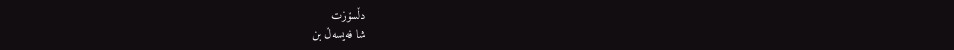دڵسۆزت
شا فه‌یسه‌ڵ بن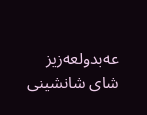عه‌بدولعه‌زیز
شاى شانشینی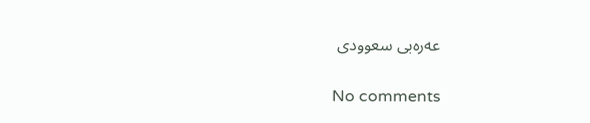عه‌ره‌بى سعوودی

No comments